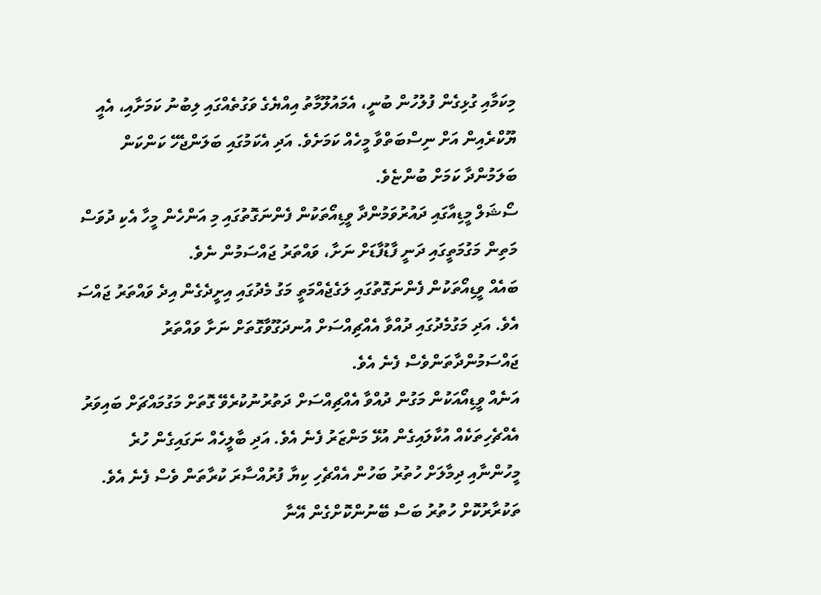މިކަމާއި ގުޅިގެން ފުލުހުން ބުނީ، އެމައުލޫމާތު އިއްޔެގެ ވަގުތެއްގައި ލިބުނު ކަމަށާއި، އެއީ ޔޫކްރެއިން އަށް ނިސްބަތްވާ މީހެއް ކަމަށެވެ. އަދި އެކަމުގައި ބަލަންޖެހޭ ކަންކަން ބަލަމުންދާ ކަމަށް ބުންޏެވެ.
ސޯޝަލް މީޑިއާގައި ދައުރުވަމުންދާ ވީޑިއޯތަކުން ފެންނަގޮތުގައި މި އަންހެން މީހާ އެކި ދުވަސް މަތިން މަގުމަތީގައި ދަނީ ފާޑުފާޑަށް ނަށާ، ވައްތަރު ޖައްސަމުން ނެވެ.
ބައެއް ވީޑިއޯތަކުން ފެންނަގޮތުގައި ލަގެޖެއްމަތީ މަގު މެދުގައި އިށީދެގެން އިދެ ވައްތަރު ޖައްސަ އެވެ. އަދި މަގުމެދުގައި ދުއްވާ އެއްޗިއްސަށް އުނދަގޫވާގޮތަށް ނަށާ ވައްތަރު ޖައްސަމުންދާތަންވެސް ފެނެ އެވެ.
އަނެއް ވީޑިއޯއަކުން މަގުން ދުއްވާ އެއްޗިއްސަށް ދަތުރުނުކުރެވޭ ގޮތަށް މަގުމައްޗަށް ބައިވަރު އެއްޗެހިތަކެއް އުކާލައިގެން އުޅޭ މަންޒަރު ފެނެ އެވެ. އަދި ބާލީހެއް ނަގައިގެން ހުރެ މީހުންނާއި ދިމާލަށް ހުތުރު ބަހުން އެއްޗެހި ކިޔާ ފުރުއްސާރަ ކުރާތަން ވެސް ފެނެ އެވެ. ތަކުރާރުކޮށް ހުތުރު ބަސް ބޭނުންކޮށްގެން އޭނާ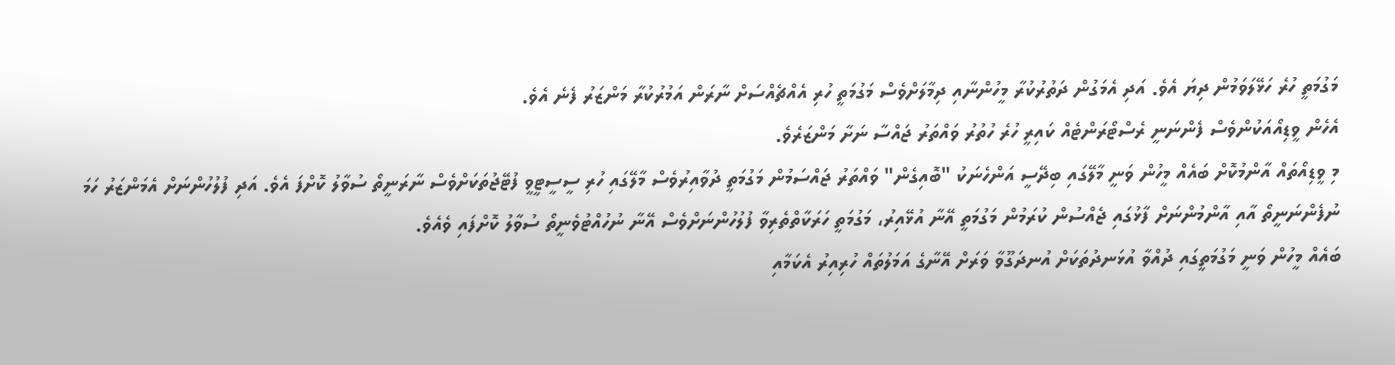މަގުމަތީ ހުރެ ހަޅޭލަވަމުން ދިޔަ އެވެ. އަދި އެމަގުން ދަތުރުކުރާ މީހުންނާއި ދިމާލަށްވެސް މަގުމަތީ ހުރި އެއްޗެއްސަށް ނާރަން އަމުރުކުރާ މަންޒަރު ފެނެ އެވެ.
އެހެން ވީޑިއޯއަކުންވެސް ފެންނަނީ ރެސްޓޯރަންޓެއް ކައިރީ ހުރެ ހުތުރު ވައްތަރު ޖައްސާ ނަށާ މަންޒަރެވެ.
މި ވީޑިއޯތައް އާންމުކޮށް ބައެއް މީހުން ވަނީ މާލޭގައި ބިދޭސީ އަންހެނަކު "ބޮއިގެން" ވައްތަރު ޖައްސަމުން މަގުމަތީ ދުވާއިރުވެސް މާލޭގައި ހުރި ސީސީޓީވީ ފުޓޭޖުތަކަށްވެސް ނާރަނީތޯ ސުވާލު ކޮށްފަ އެވެ. އަދި ފުލުހުންނަށް އެމަންޒަރު ހަމަ ނުފެންނަނީތޯ އާއި އާންމުންނަށް ފާޅުގައި ޖެއްސުން ކުރަމުން މަގުމަތީ އޭނާ އުޅޭއިރު، މަގުމަތީ ހަރަކާތްތެރިވާ ފުލުހުންނަށްވެސް އޭނާ ނުހުއްޓުވެނީތޯ ސުވާލު ކޮށްފައި ވެއެވެ.
ބައެއް މީހުން ވަނީ މަގުމަތީގައި ދުއްވާ އުޅަނދުތަކަށް އުނދަގޫވާ ވަރަށް އޭނާގެ އަމަލުތައް ހުރިއިރު އެކަމާއި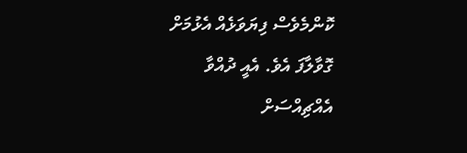ކޮންމެވެސް ފިޔަވަޅެއް އެޅުމަށް ގޮވާލާފަ އެވެ. އެއީ ދުއްވާ އެއްޗިއްސަށް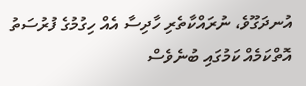އުނދަގޫވެ، ނުރައްކާތެރި ހާދިސާ އެއް ހިގުމުގެ ފުރުސަތު އޮތްކަމެއް ކަމުގައި ބުނެވެސް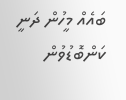ބައެއް މީހުން ދަނީ ކަންބޮޑުވުން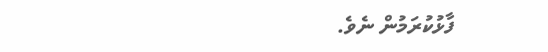ފާޅުކުރަމުން ނެވެ.